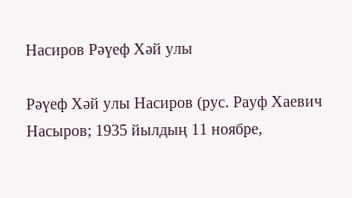Насиров Рәүеф Хәй улы

Рәүеф Хәй улы Насиров (рус. Рауф Хаевич Насыров; 1935 йылдың 11 ноябре,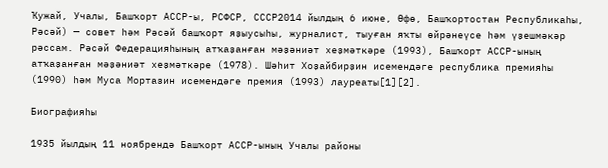Ҡужай, Учалы, Башҡорт АССР-ы, РСФСР, СССР2014 йылдың 6 июне, Өфө, Башҡортостан Республикаhы, Рәсәй) — совет һәм Рәсәй башҡорт яҙыусыһы, журналист, тыуған яҡты өйрәнеүсе һәм үҙешмәкәр рәссам. Рәсәй Федерацияһының атҡаҙанған мәҙәниәт хеҙмәткәре (1993), Башҡорт АССР-ының атҡаҙанған мәҙәниәт хеҙмәткәре (1978). Шәһит Хоҙайбирҙин исемендәге республика премияһы (1990) һәм Муса Мортазин исемендәге премия (1993) лауреаты[1][2].

Биографияһы

1935 йылдың 11 ноябрендә Башҡорт АССР-ының Учалы районы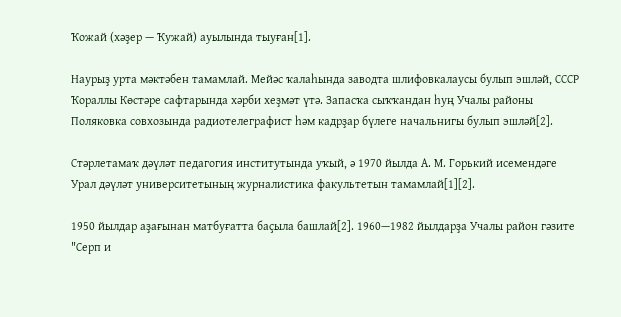Ҡожай (хәҙер — Ҡужай) ауылында тыуған[1].

Наурыҙ урта мәктәбен тамамлай. Мейәс ҡалаһында заводта шлифовкалаусы булып эшләй, СССР Ҡораллы Көстәре сафтарында хәрби хеҙмәт үтә. Запасҡа сыҡҡандан һуң Учалы районы Поляковка совхозында радиотелеграфист һәм кадрҙар бүлеге начальнигы булып эшләй[2].

Стәрлетамаҡ дәүләт педагогия институтында уҡый, ә 1970 йылда А. М. Горький исемендәге Урал дәүләт университетының журналистика факультетын тамамлай[1][2].

1950 йылдар аҙағынан матбуғатта баҫыла башлай[2]. 1960—1982 йылдарҙа Учалы район гәзите "Серп и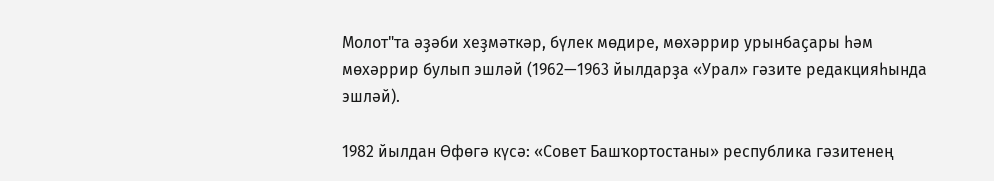Молот"та әҙәби хеҙмәткәр, бүлек мөдире, мөхәррир урынбаҫары һәм мөхәррир булып эшләй (1962—1963 йылдарҙа «Урал» гәзите редакцияһында эшләй).

1982 йылдан Өфөгә күсә: «Совет Башҡортостаны» республика гәзитенең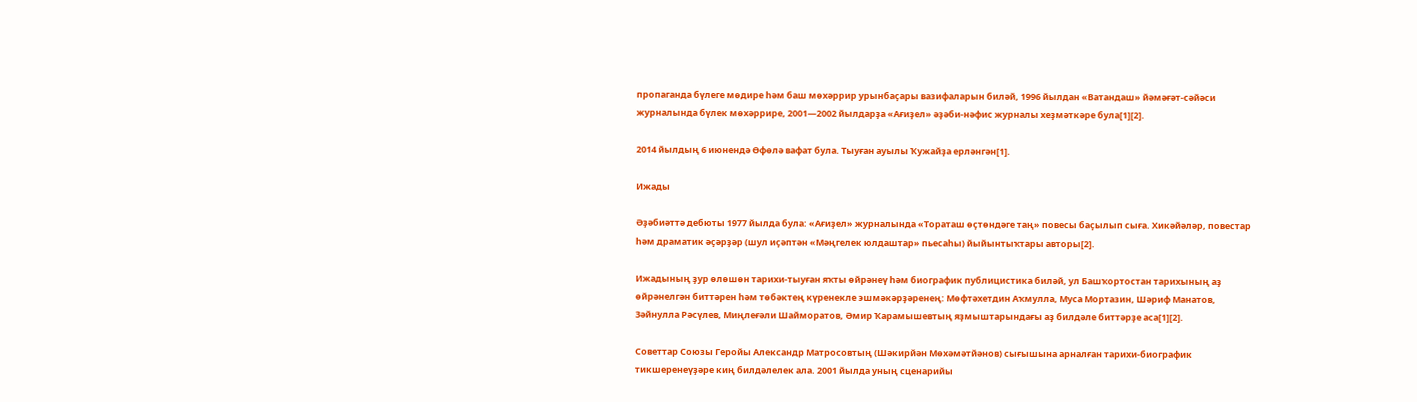пропаганда бүлеге мөдире һәм баш мөхәррир урынбаҫары вазифаларын биләй, 1996 йылдан «Ватандаш» йәмәғәт-сәйәси журналында бүлек мөхәррире, 2001—2002 йылдарҙа «Ағиҙел» әҙәби-нәфис журналы хеҙмәткәре була[1][2].

2014 йылдың 6 июнендә Өфөлә вафат була. Тыуған ауылы Ҡужайҙа ерләнгән[1].

Ижады

Әҙәбиәттә дебюты 1977 йылда була: «Ағиҙел» журналында «Тораташ өҫтөндәге таң» повесы баҫылып сыға. Хикәйәләр, повестар һәм драматик әҫәрҙәр (шул иҫәптән «Мәңгелек юлдаштар» пьесаһы) йыйынтыҡтары авторы[2].

Ижадының ҙур өлөшөн тарихи-тыуған яҡты өйрәнеү һәм биографик публицистика биләй, ул Башҡортостан тарихының аҙ өйрәнелгән биттәрен һәм төбәктең күренекле эшмәкәрҙәренең: Мөфтәхетдин Аҡмулла, Муса Мортазин, Шәриф Манатов, Зәйнулла Рәсүлев, Миңлеғәли Шайморатов, Әмир Ҡарамышевтың яҙмыштарындағы аҙ билдәле биттәрҙе аса[1][2].

Советтар Союзы Геройы Александр Матросовтың (Шәкирйән Мөхәмәтйәнов) сығышына арналған тарихи-биографик тикшеренеүҙәре киң билдәлелек ала. 2001 йылда уның сценарийы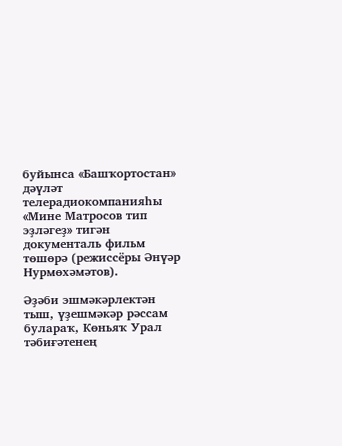буйынса «Башҡортостан» дәүләт телерадиокомпанияһы «Мине Матросов тип эҙләгеҙ» тигән документаль фильм төшөрә (режиссёры Әнүәр Нурмөхәмәтов).

Әҙәби эшмәкәрлектән тыш, үҙешмәкәр рәссам булараҡ, Көньяҡ Урал тәбиғәтенең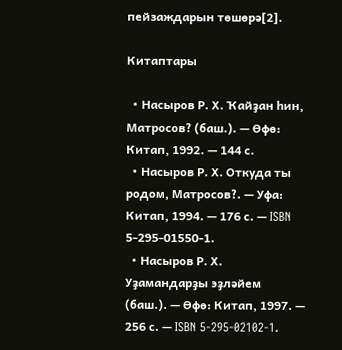пейзаждарын төшөрә[2].

Китаптары

  • Насыров Р. Х. Ҡайҙан һин, Матросов? (баш.). — Өфө: Китап, 1992. — 144 с.
  • Насыров Р. Х. Откуда ты родом, Матросов?. — Уфа: Китап, 1994. — 176 с. — ISBN 5-295-01550-1.
  • Насыров Р. Х. Уҙамандарҙы эҙләйем (баш.). — Өфө: Китап, 1997. — 256 с. — ISBN 5-295-02102-1.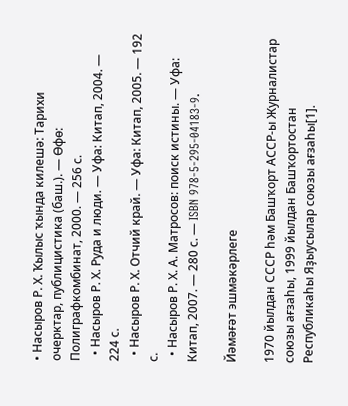• Насыров Р. Х. Ҡылыс ҡында килешә: Тарихи очерктар, публицистика (баш.). — Өфө: Полиграфкомбинат, 2000. — 256 с.
  • Насыров Р. Х. Руда и люди. — Уфа: Китап, 2004. — 224 с.
  • Насыров Р. Х. Отчий край. — Уфа: Китап, 2005. — 192 с.
  • Насыров Р. Х. А. Матросов: поиск истины. — Уфа: Китап, 2007. — 280 с. — ISBN 978-5-295-04183-9.

Йәмәғәт эшмәкәрлеге

1970 йылдан СССР һәм Башҡорт АССР-ы Журналистар союзы ағзаһы, 1999 йылдан Башҡортостан Республикаһы Яҙыусылар союзы ағзаһы[1].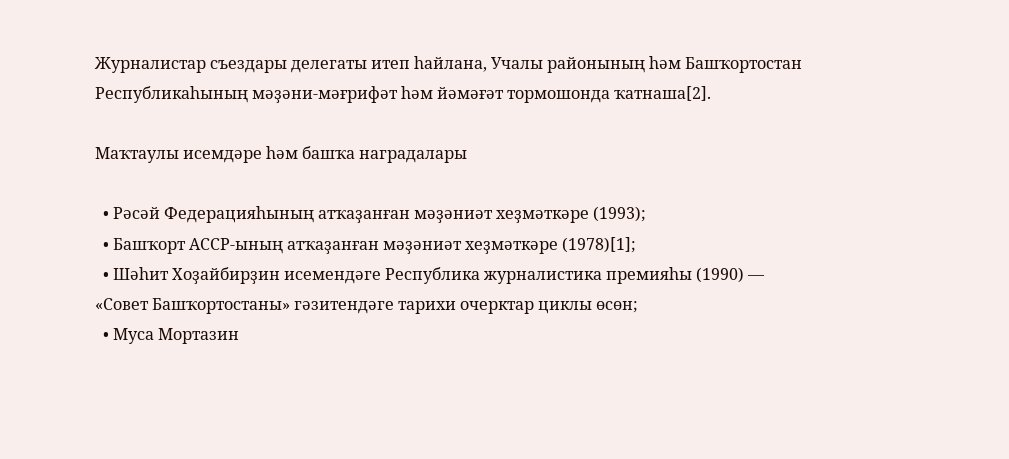Журналистар съездары делегаты итеп һайлана, Учалы районының һәм Башҡортостан Республикаһының мәҙәни-мәғрифәт һәм йәмәғәт тормошонда ҡатнаша[2].

Маҡтаулы исемдәре һәм башҡа наградалары

  • Рәсәй Федерацияһының атҡаҙанған мәҙәниәт хеҙмәткәре (1993);
  • Башҡорт АССР-ының атҡаҙанған мәҙәниәт хеҙмәткәре (1978)[1];
  • Шәһит Хоҙайбирҙин исемендәге Республика журналистика премияһы (1990) — «Совет Башҡортостаны» гәзитендәге тарихи очерктар циклы өсөн;
  • Муса Мортазин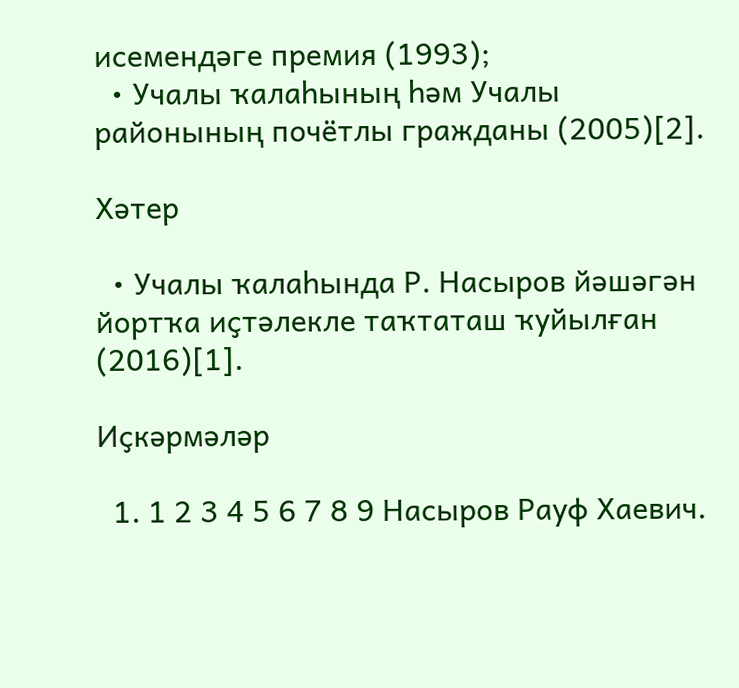исемендәге премия (1993);
  • Учалы ҡалаһының һәм Учалы районының почётлы гражданы (2005)[2].

Хәтер

  • Учалы ҡалаһында Р. Насыров йәшәгән йортҡа иҫтәлекле таҡтаташ ҡуйылған (2016)[1].

Иҫкәрмәләр

  1. 1 2 3 4 5 6 7 8 9 Насыров Рауф Хаевич.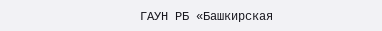ГАУН РБ «Башкирская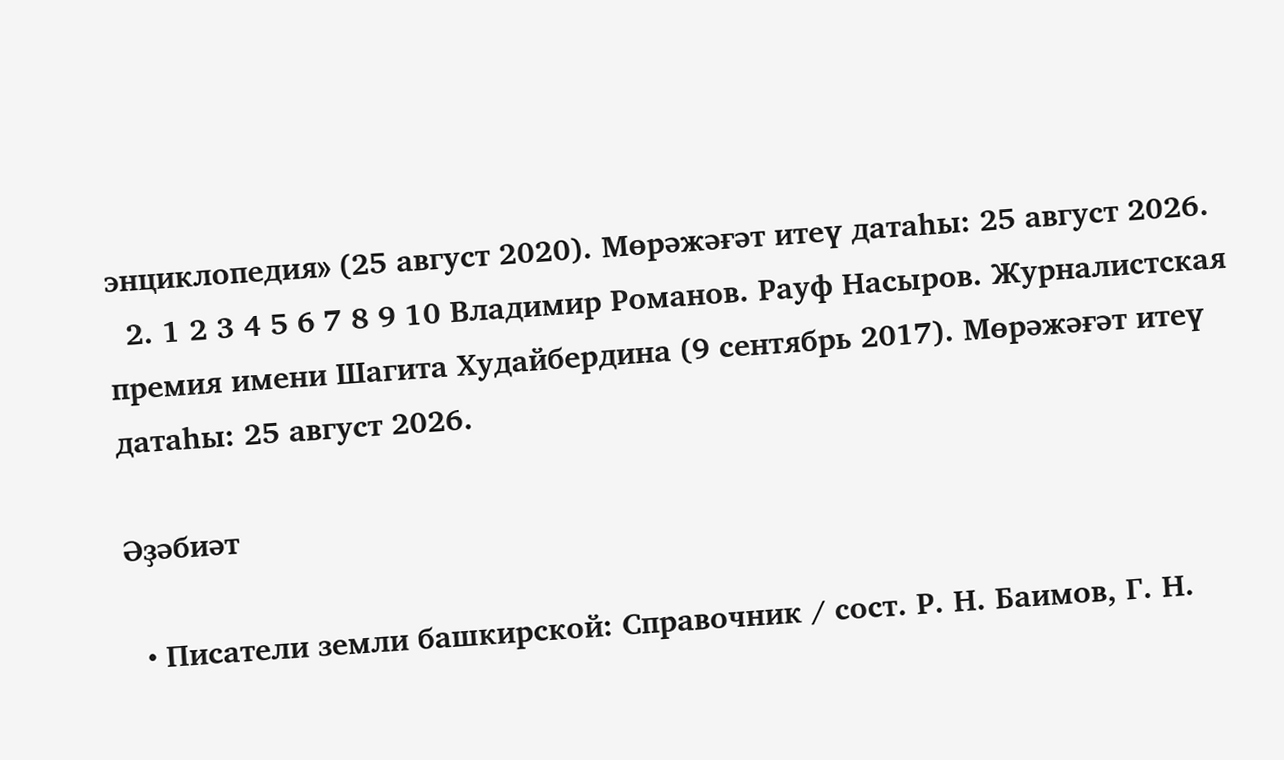энциклопедия» (25 август 2020). Мөрәжәғәт итеү датаһы: 25 август 2026.
  2. 1 2 3 4 5 6 7 8 9 10 Владимир Романов. Рауф Насыров. Журналистская премия имени Шагита Худайбердина (9 сентябрь 2017). Мөрәжәғәт итеү датаһы: 25 август 2026.

Әҙәбиәт

  • Писатели земли башкирской: Справочник / сост. Р. Н. Баимов, Г. Н.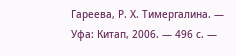Гареева, Р. Х. Тимергалина. — Уфа: Китап, 2006. — 496 с. —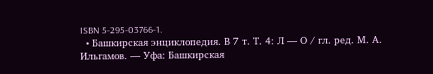ISBN 5-295-03766-1.
  • Башкирская энциклопедия. В 7 т. Т. 4: Л — О / гл. ред. М. А. Ильгамов. — Уфа: Башкирская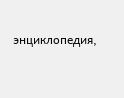энциклопедия,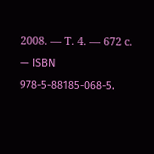2008. — Т. 4. — 672 с. — ISBN 978-5-88185-068-5.